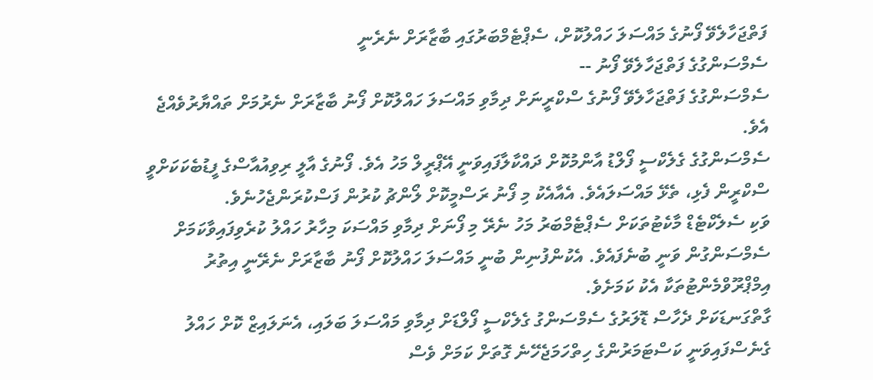ފަތްޖަހާލެވޭ ފޯނުގެ މައްސަލަ ހައްލުކޮށް، ސެޕްޓެމްބަރުގައި ބާޒާރަށް ނެރެނީ
ސެމްސަންގުގެ ފަތްޖަހާލެވޭ ފޯނު --
ސެމްސަންގުގެ ފަތްޖަހާލެވޭ ފޯނުގެ ސްކްރީނަށް ދިމާވި މައްސަލަ ހައްލުކޮށް ފޯނު ބާޒާރަށް ނެރުމަށް ތައްޔާރުވެއްޖެ އެވެ.
ސެމްސަންގުގެ ގެލެކްސީ ފޯލްޑު އާންމުކޮށް ދައްކާލާފައިވަނީ އޭޕްރީލް މަހު އެވެ. ފޯނުގެ އާލީ ރިވިއުއާސްގެ ފީޑުބެކަކަށްވީ ސްކްރީން ފެޅި، ތެޅޭ މައްސަލައެވެ. އެއާއެކު މި ފޯނު ރަސްމީކޮށް ލޯންޗު ކުރުން ފަސްކުރަންޖެހުނެވެ.
ވަކި ސެލެކްޓެޑް މާކެޓުތަކަށް ސެޕްޓެމްބަރު މަހު ނެރޭ މި ފޯނަށް ދިމާވި މައްސަކަ މިހާރު ހައްލު ކުރެވިފައިވާކަމަށް ސެމްސަންގުން ވަނީ ބުނެފައެވެ. އެކުންފުނިން ބުނީ މައްސަލަ ހައްލުކޮށް ފޯނު ބާޒާރަށް ނެރޭނީ އިތުރު އިމްޕްރޫވްމެންޓުތަކާ އެކު ކަމަށެވެ.
ގާތްގަނޑަކަށް ދެހާސް ޑޮލަރުގެ ސެމްސަންގު ގެލެކްސީ ފޯލްޑަށް ދިމާވި މައްސަލަ ބަލައި، އެނަލައިޒް ކޮށް ހައްލު ގެނެސްފައިވަނީ ކަސްޓަމަރުންގެ ހިތްހަމަޖެހޭނެ ގޮތަށް ކަމަށް ވެސް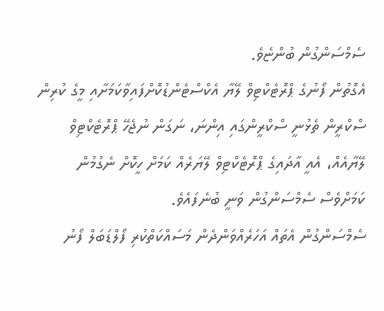ސެމްސަންގުން ބުންޏެވެ.
އެގޮތުން ފޯނުގެ ޕްރޮޓެކްޓިވް ލޭޔާ އެކްސްޓެންޑުކޮށްފައިވާކަމަށާއި މީގެ ކުރިން ސްކްރީން ތެޅުނީ ސްކްރީންގައި އިންނަ، ނަގަން ނުޖެހޭ ޕްރޮޓެކްޓިވް ލޭޔާއެއް، އެއީ އާދައިގެ ޕްރޮޓެކްޓިވް ލޭޔަރެއް ކަމަށް ހީކޮށް ނެގުމުން ކަމަށްވެސް ސެމްސަންގުން ވަނީ ބުނެފައެވެ.
ސެމްސަންގުން އެތައް އަހަރެއްވަންދެން މަސައްކަތްކުރި ފޯލްޑަބަލް ފޯނު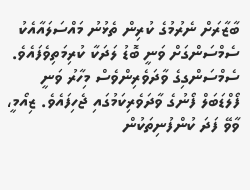ބާޒާރަށް ނެރުމުގެ ކުރިން ތެޅުނު މައްސަލައާއެކު ސެމްސަންގަށް ވަނީ ބޮޑު ލަދަކާ ކުރިމަތިވެފައެވެ.
ސެމްސަންގިގެ ވާދަވެރިންވެސް މިހާރު ވަނީ ފޯލްޑަބަލް ފޯނުގެ ވާދަވެރިކަމުގައި ޖެހިފައެވެ. ޒިއޯމީ، ވާވޭ ފަދަ ކުންފުނިތަކުން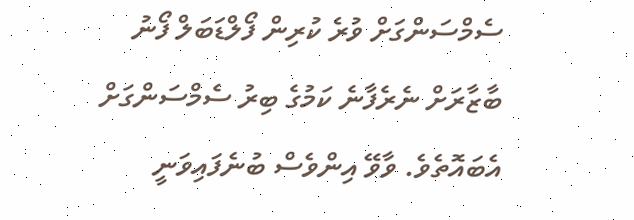ސެމްސަންގަށް ވުރެ ކުރިން ފޯލްޑަބަލް ފޯނު ބާޒާރަށް ނެރެފާނެ ކަމުގެ ބިރު ސެމްސަންގަށް އެބައޮތެވެ. ވާވޭ އިންވެސް ބުނެފައިވަނީ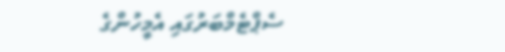ސެޕްޓެމްބަރުގައި އެމީހުންގެ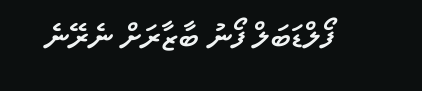ފޯލްޑަބަލް ފޯނު ބާޒާރަށް ނެރޭނެ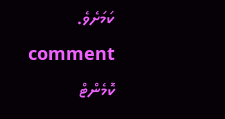ކަމަށެވެ.
comment ކޮމެންޓް